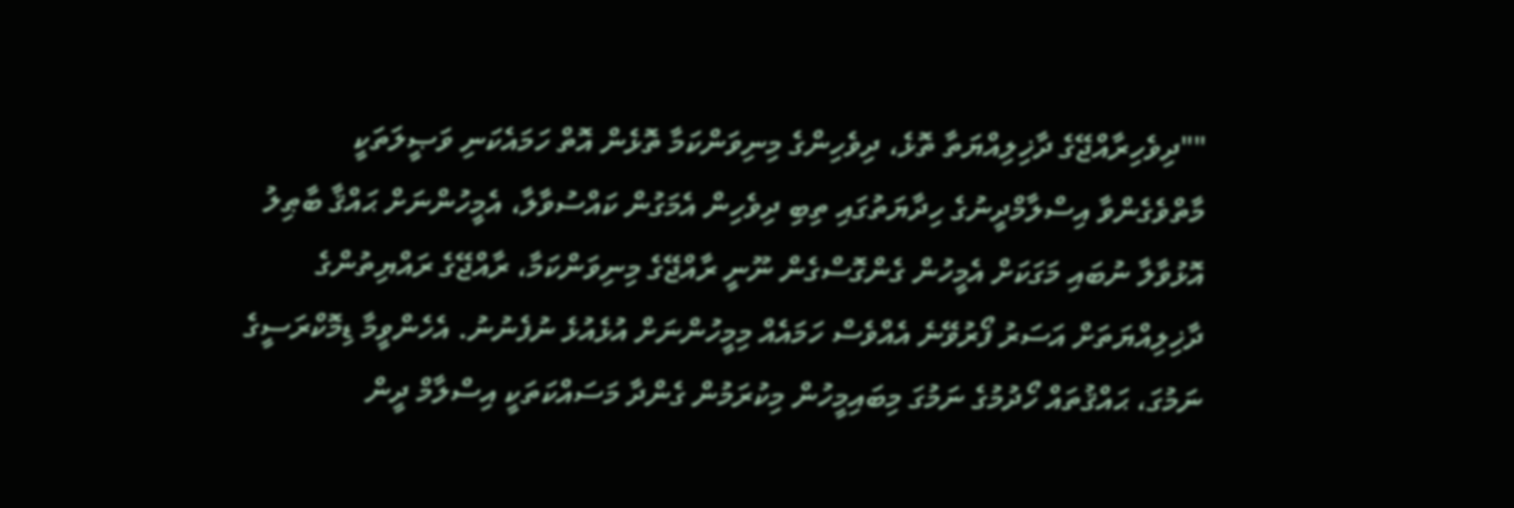""ދިވެހިރާއްޖޭގެ ދާޚިލިއްޔަތާ ތޮޅެ، ދިވެހިންގެ މިނިވަންކަމާ ތޮޅެން އޮތް ހަމައެކަނި ވަޞީލަތަކީ މާތްވެގެންވާ އިސްލާމްދީނުގެ ހިދާޔަތުގައި ތިބި ދިވެހިން އެމަގުން ކައްސުވާލާ، އެމީހުންނަށް ޙައްޤާ ބާޠިލު އޮޅުވާލާ ނުބައި މަގަކަށް އެމީހުން ގެންގޮސްގެން ނޫނީ ރާއްޖޭގެ މިނިވަންކަމާ، ރާއްޖޭގެ ރައްޔިތުންގެ ދާޚިލިއްޔަތަށް އަސަރު ފޯރުވޭނެ އެއްވެސް ހަމައެއް މިމީހުންނަށް އުޅެއުޅެ ނުފެނުނު. އެހެންވީމާ ޑިމޮކްރަސީގެ ނަމުގަ، ޙައްޤުތައް ހޯދުމުގެ ނަމުގަ މިބައިމީހުން މިކުރަމުން ގެންދާ މަސައްކަތަކީ އިސްލާމް ދީން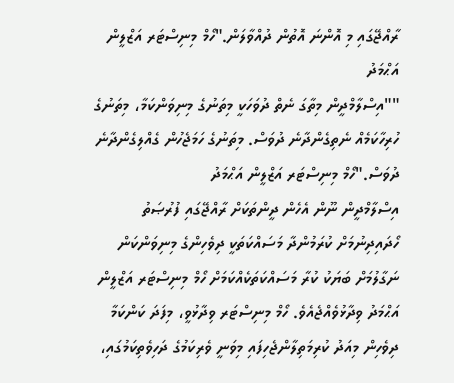ރާއްޖޭގައި މި އޮންނަ އޮތުން ދުއްވާލަން."ހޯމް މިނިސްޓަރ އަޒްލީން އަޙްމަދު
""އިސްލާމްދީން މިތާގަ ނެތް ދުވަހަކީ މިތަނުގެ މިނިވަންކަމާ، މިތަނުގެ ހުރިހާކަމެއް ނެތިގެންދާނެ ދުވަސް. މިތަނުގެ ހަމަޖެހުން ގެއްލިގެންދާނެ ދުވަސް."ހޯމް މިނިސްޓަރ އަޒްލީން އަޙްމަދު
އިސްލާމްދީން ނޫން އެހެން ދީންތަކަށް ރާއްޖޭގައި ފުރުޞަތު ހޯދައިދިނުމަށް ކުރަމުންދާ މަސައްކަތަކީ ދިވެހިންގެ މިނިވަންކަން ނަގާލުމަށް ބަޔަކު ކުރާ މަސައްކަތަކެއްކަމަށް ހޯމް މިނިސްޓަރ އަޒްލީން އަޙްމަދު ވިދާޅުވެއްޖެއެވެ. ހޯމް މިނިސްޓަރ ވިދާޅުވީ، މިފަދަ ކަންކަމާ ދިވެހިން މިއަދު ކުރިމަތިލާންޖެހިފައި މިވަނީ ވެރިކަމުގެ ދަހިވެތިކަމުގައި،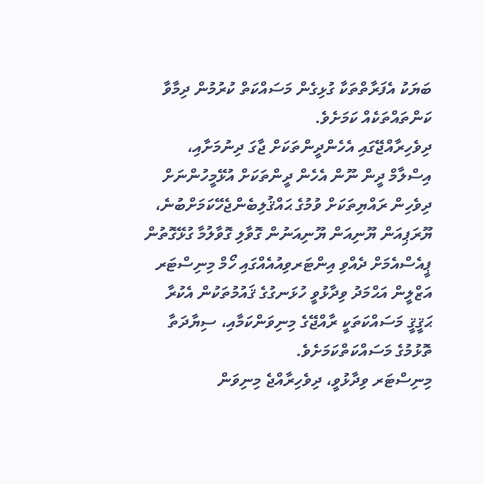ބަޔަކު އެފަރާތްތަކާ ގުޅިގެން މަސައްކަތް ކުރުމުން ދިމާވާ ކަންތައްތަކެއް ކަމަށެވެ.
ދިވެހިރާއްޖޭގައި އެހެންދީންތަކަށް ޖާގަ ދިނުމަށާއި، އިސްލާމް ދީން ނޫން އެހެން ދީންތަކަށް އުޅޭމީހުންނަށް ދިވެހިން ރައްޔިތަކަށް ވުމުގެ ޙައްޤުލިބެންޖެހޭކަމަށްބުނެ، ޔޫރަޕިއަން ޔޫނިއަން ޔޫނިއަނުން ގޮވާލި ގޮވާލުމާ ގުޅޭގޮތުން ޕީއެސްއެމަށް ދެއްވި އިންޓަރވިއުއެއްގައި ހޯމް މިނިސްޓަރ އަޒްލީން އަޙްމަދު ވިދާޅުވީ ހުޅަނގުގެ ޤައުމުތަކުން އެކުރާ ޙަޤީޤީ މަސައްކަތަކީ ރާއްޖޭގެ މިނިވަންކަމާއި، ސިޔާދަތާ ތޮޅުމުގެ މަސައްކަތްކަމަށެވެ.
މިނިސްޓަރ ވިދާޅުވީ، ދިވެހިރާއްޖެ މިނިވަން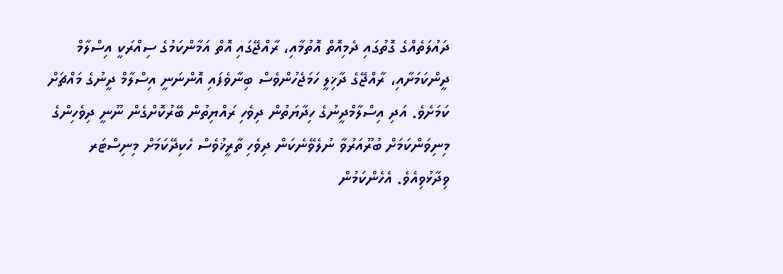ދައުލަތެއްގެ ގޮތުގައި ދެމިއޮތް އޮތުމާއި، ރާއްޖޭގައި އޮތް އަމާންކަމުގެ ސިއްރަކީ އިސްލާމް ދީންކަމަށާއި، ރާއްޖޭގެ ދާޚިލީ ހަމަޖެހުންވެސް ބިނާވެފައި އޮންނަނީ އިސްލާމް ދީނުގެ މައްޗަށް ކަމަށެވެ. އަދި އިސްލާމްދީނުގެ ހިދާޔަތުން ދިވެހި ރައްޔިތުން ބޭރުކޮށްގެން ނޫނީ ދިވެހިންގެ މިނިވަންކަމަށް ބުރޫއަރުވާ ނުލެވޭނެކަން ދިވެހި ތާރީޚުވެސް ހެކިދޭކަމަށް މިނިސްޓަރ ވިދާޅުވިއެވެ. އެހެންކަމުން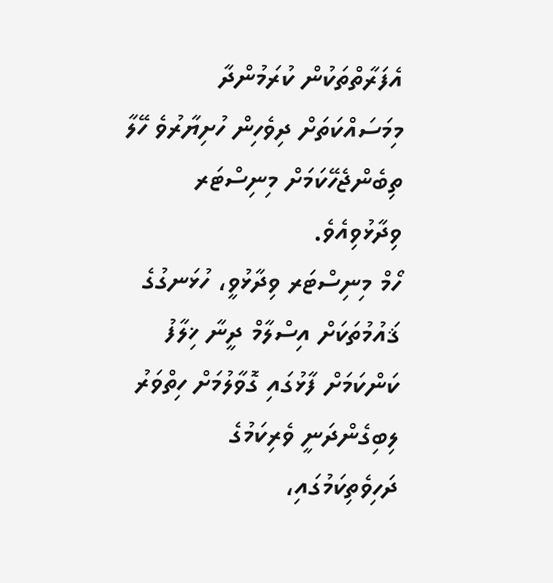އެފަރާތްތަކުން ކުރަމުންދާ މިމަސައްކަތަށް ދިވެހިން ހުށިޔާރުވެ ހޭލާ ތިބެންޖެހޭކަމަށް މިނިސްޓަރ ވިދާޅުވިއެވެ.
ހޯމް މިނިސްޓަރ ވިދާޅުވީ، ހުޅަނގުގެ ޤައުމުތަކަށް އިސްލާމް ދީނާ ޚިލާފު ކަންކަމަށް ފާޅުގައި ގޮވާލުމަށް ހިތްވަރު ލިބިގެންދަނީ ވެރިކަމުގެ ދަހިވެތިކަމުގައި،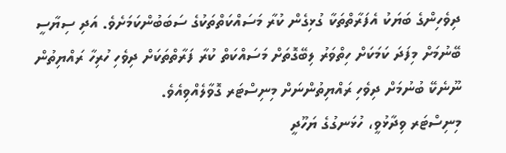ދިވެހިންގެ ބަޔަކު އެފަރާތްތަކާ ގުޅިގެން ކުރާ މަސައްކަތްތަކުގެ ސަބަބުންކަމަށެވެ. އަދި ސިޔާސީ ބޭނުމަށް މިފަދަ ކަމަކަށް ހިތްވަރު ލިބޭގޮތަށް މަސައްކަތް ކުރާ ފަރާތްތަކަށް ދިވެހި ހުރިހާ ރައްޔިތުން ނޫނެކޭ ބުނުމަށް ދިވެހި ރައްޔިތުންނަށް މިނިސްޓަރ ގޮވާލެއްވިއެވެ.
މިނިސްޓަރ ވިދާޅުވީ، ހުޅަނގުގެ ޔަހޫދީ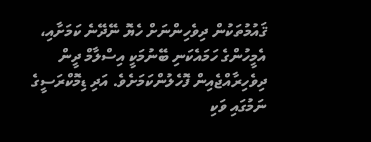ޤައުމުތަކުން ދިވެހިންނަށް ހެޔޮ ނޭދޭނެ ކަމަށާއި، އެމީހުންގެ ހަމައެކަނި ބޭނުމަކީ އިސްލާމް ދީން ދިވެހިރާއްޖެއިން ފޮހެލުންކަމަށެވެ. އަދި ޑިމޮކްރަސީގެ ނަމުގައި ވަކި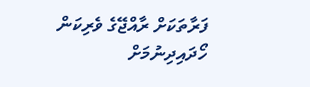ފަރާތަކަށް ރާއްޖޭގެ ވެރިކަން ހޯދައިދިނުމަށް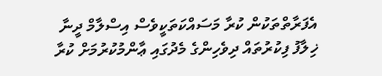އެފަރާތްތަކުން ކުރާ މަސައްކަތަކީވެސް އިސްލާމް ދީނާ ޚިލާފު ފިކުރުތައް ދިވެހިންގެ މެދުގައި ޢާންމުކުރުމަށް ކުރާ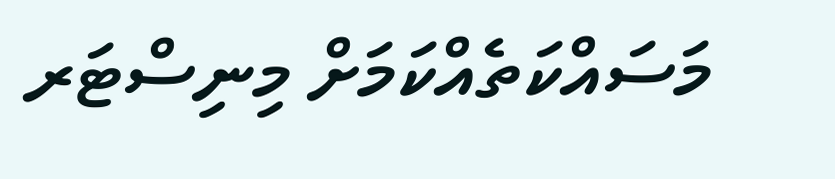މަސައްކަތެއްކަމަށް މިނިސްޓަރ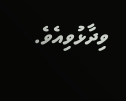ވިދާޅުވިއެވެ.